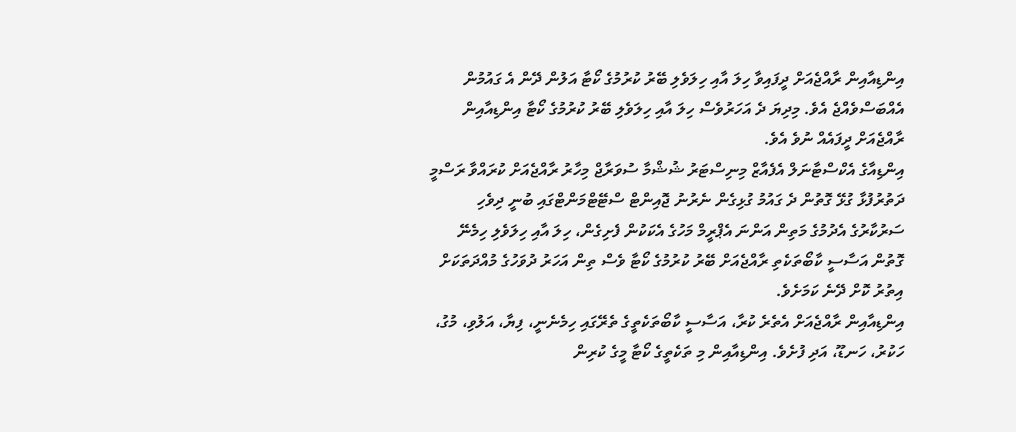އިންޑިއާއިން ރާއްޖެއަށް ދީފައިވާ ހިލަ އާއި ހިލަވެލި ބޭރު ކުރުމުގެ ކޯޓާ އަލުން ދޭން އެ ގައުމުން އެއްބަސްވެއްޖެ އެވެ. މިދިޔަ ދެ އަހަރުވެސް ހިލަ އާއި ހިލަވެލި ބޭރު ކުރުމުގެ ކޯޓާ އިންޑިއާއިން ރާއްޖެއަށް ދީފައެއް ނުވެ އެވެ.
އިންޑިއާގެ އެކްސްޓާނަލް އެފެއާޒް މިނިސްޓަރު ޝުޝްމާ ސުވަރާޖް މިހާރު ރާއްޖެއަށް ކުރައްވާ ރަސްމީ ދަތުރުފުޅާ ގުޅޭ ގޮތުން ދެ ގައުމު ގުޅިގެން ނެރުނު ޖޮއިންޓް ސްޓޭޓްމަންޓްގައި ބުނީ ދިވެހި ސަރުކާރުގެ އެދުމުގެ މަތިން އަންނަ އެޕްރީމް މަހުގެ އެކަކުން ފެށިގެން، ހިލަ އާއި ހިލަވެލި ހިމެނޭ ގޮތުން އަސާސީ ކާބޯތަކެތި ރާއްޖެއަށް ބޭރު ކުރުމުގެ ކޯޓާ ވެސް ތިން އަހަރު ދުވަހުގެ މުއްދަތަކަށް އިތުރު ކޮށް ދޭނެ ކަމަށެވެ.
އިންޑިއާއިން ރާއްޖެއަށް އެތެރެ ކުރާ، އަސާސީ ކާބޯތަކެތީގެ ތެރޭގައި ހިމެނެނީ، ފިޔާ، އަލުވި، މުގު، ހަކުރު، ހަނޑޫ، އަދި ފުށެވެ. އިންޑިއާއިން މި ތަކެތީގެ ކޯޓާ މީގެ ކުރިން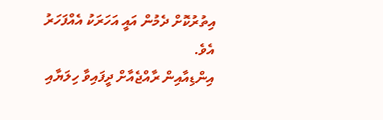އިތުރުކޮށް ދެމުން އައީ އަހަރަކު އެއްފަހަރު އެވެ.
އިންޑިއާއިން ރާއްޖެއާށް ދީފައިވާ ހިލަޔާއި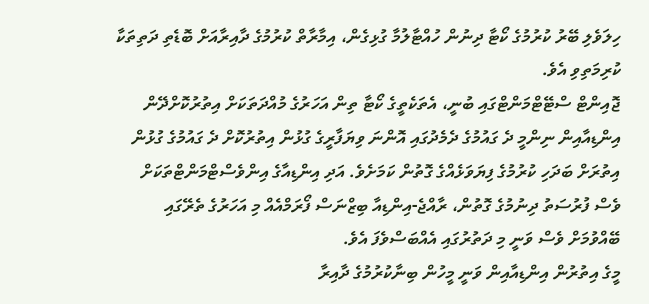ހިލަވެލި ބޭރު ކުރުމުގެ ކޯޓާ ދިނުން ހުއްޓާލުމާ ގުޅިގެން، އިމާރާތް ކުރުމުގެ ދާއިރާއަށް ބޮޑެތި ދަތިތަކާ ކުރިމަތިވި އެވެ.
ޖޮއިންޓް ސްޓޭޓްމަންޓްގައި ބުނީ، އެތަކެތީގެ ކޯޓާ ތިން އަހަރުގެ މުއްދަތަކަށް އިތުރުކޮށްދޭން އިންޑިއާއިން ނިންމީ ދެ ގައުމުގެ ދެމެދުގައި އޮންނަ ވިޔަފާރީގެ ގުޅުން އިތުރުކޮށް ދެ ގައުމުގެ ގުޅުން އިތުރަށް ބަދަހި ކުރުމުގެ ފިޔަވަޅެއްގެ ގޮތުން ކަމަށެވެ. އަދި އިންޑިއާގެ އިންވެސްޓްމަންޓްތަކަށް ވެސް ފުރުސަތު ދިނުމުގެ ގޮތުން، ރާއްޖެ-އިންޑިއާ ބިޒްނަސް ފޯރަމްއެއް މި އަހަރުގެ ތެރޭގައި ބޭއްވުމަށް ވެސް ވަނީ މި ދަތުރުގައި އެއްބަސްވެފަ އެވެ.
މީގެ އިތުރުން އިންޑިއާއިން ވަނީ މީހުން ބިނާކުރުމުގެ ދާއިރާ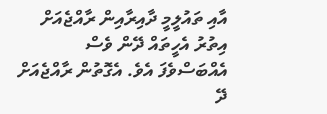އާއި ތައުލީމީ ދާއިރާއިން ރާއްޖެއަށް އިތުރު އެހީތައް ދޭން ވެސް އެއްބަސްވެފަ އެވެ. އެގޮތުން ރާއްޖެއަށް ދޭ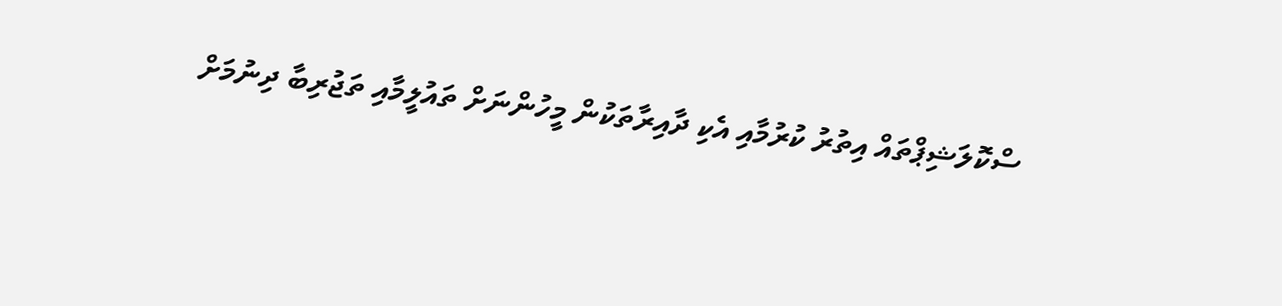ސްކޮލަޝިޕްތައް އިތުރު ކުރުމާއި އެކި ދާއިރާތަކުން މީހުންނަށް ތައުލީމާއި ތަޖުރިބާ ދިނުމަށް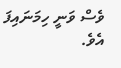ވެސް ވަނީ ހިމަނައިފަ އެވެ.